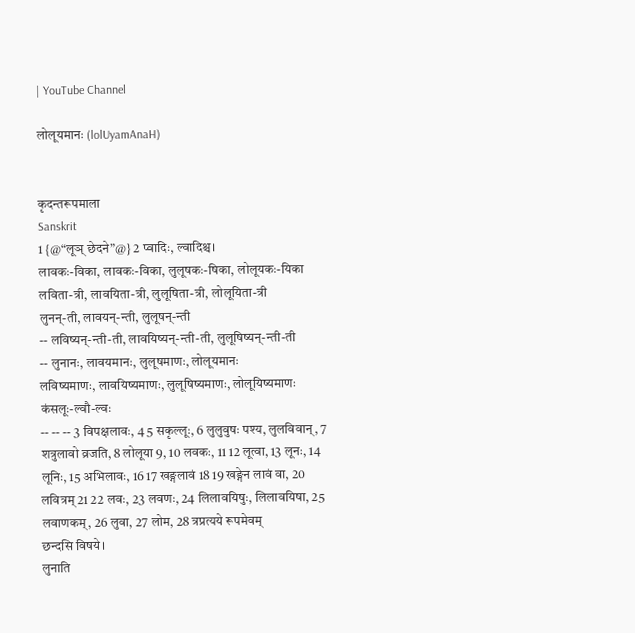| YouTube Channel

लोलूयमानः (lolUyamAnaH)


कृदन्तरूपमाला
Sanskrit
1 {@“लूञ् छेदने”@} 2 प्वादिः, ल्वादिश्च।
लावकः-विका, लावकः-विका, लुलूषकः-षिका, लोलूयकः-यिका
लविता-त्री, लावयिता-त्री, लुलूषिता-त्री, लोलूयिता-त्री
लुनन्-ती, लावयन्-न्ती, लुलूषन्-न्ती
-- लविष्यन्-न्ती-ती, लावयिष्यन्-न्ती-ती, लुलूषिष्यन्-न्ती-ती
-- लुनानः, लावयमानः, लुलूषमाणः, लोलूयमानः
लविष्यमाणः, लावयिष्यमाणः, लुलूषिष्यमाणः, लोलूयिष्यमाणः
कंसलूः-ल्वौ-ल्वः
-- -- -- 3 विपक्षलावः, 4 5 सकृल्लूः, 6 लुलुवुषः पश्य, लुलविवान्, 7 शत्रुलावो व्रजति, 8 लोलूया 9, 10 लवकः, 11 12 लूत्वा, 13 लूनः, 14 लूनिः, 15 अभिलावः, 16 17 खङ्गलावं 18 19 खङ्गेन लावं वा, 20 लवित्रम् 21 22 लवः, 23 लवणः, 24 लिलावयिषुः, लिलावयिषा, 25 लवाणकम्, 26 लुवा, 27 लोम, 28 त्रप्रत्यये रूपमेवम्
छन्दसि विषये।
लुनाति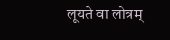लूयते वा लोत्रम्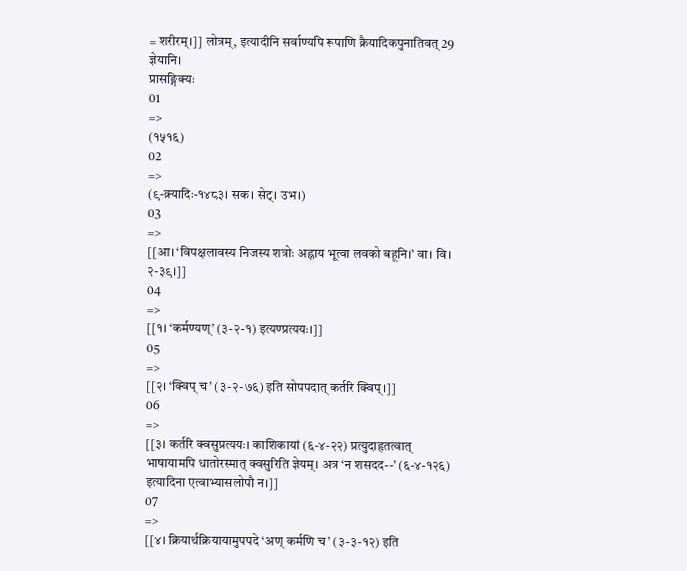= शरीरम्।]] लोत्रम्, इत्यादीनि सर्वाण्यपि रूपाणि क्रैयादिकपुनातिवत् 29 ज्ञेयानि।
प्रासङ्गिक्यः
01
=>
(१५१६)
02
=>
(९-क्र्यादिः-१४८३। सक। सेट्। उभ।)
03
=>
[[आ। ‘विपक्षलावस्य निजस्य शत्रोः अह्नाय भूत्वा लवको बहूनि।’ वा। वि। २-३९।]]
04
=>
[[१। ‘कर्मण्यण्’ (३-२-१) इत्यण्प्रत्ययः।]]
05
=>
[[२। ‘क्विप् च’ (३-२-७६) इति सोपपदात् कर्तरि क्विप्।]]
06
=>
[[३। कर्तरि क्वसुप्रत्ययः। काशिकायां (६-४-२२) प्रत्युदाहृतत्वात् भाषायामपि धातोरस्मात् क्वसुरिति ज्ञेयम्। अत्र ‘न शसदद--’ (६-४-१२६) इत्यादिना एत्वाभ्यासलोपौ न।]]
07
=>
[[४। क्रियार्थक्रियायामुपपदे ‘अण् कर्मणि च’ (३-३-१२) इति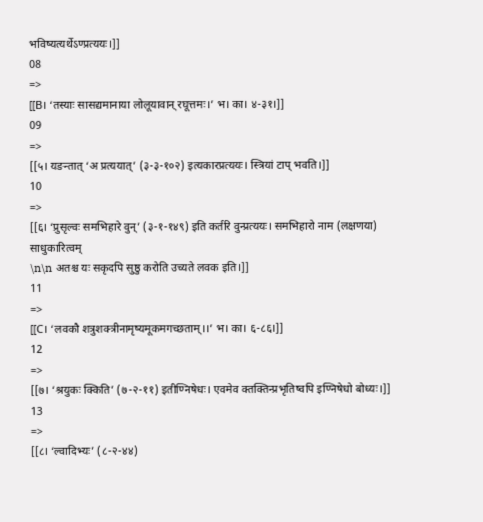भविष्यत्यर्थेऽण्प्रत्ययः।]]
08
=>
[[B। ‘तस्याः सासद्यमानाया लोलूयावान् रघूत्तमः।’ भ। का। ४-३१।]]
09
=>
[[५। यङन्तात् ‘अ प्रत्ययात्’ (३-३-१०२) इत्यकारप्रत्ययः। स्त्रियां टाप् भवति।]]
10
=>
[[६। ‘प्रुसृल्वः समभिहारे वुन्’ (३-१-१४९) इति कर्तरि वुन्प्रत्ययः। समभिहारो नाम (लक्षणया) साधुकारित्वम्
\n\n अतश्च यः सकृदपि सुष्ठु करोति उच्यते लवक इति।]]
11
=>
[[C। ‘लवकौ शत्रुशक्त्रीनामृष्यमूकमगच्छताम्।।’ भ। का। ६-८६।]]
12
=>
[[७। ‘श्रयुकः क्किति’ (७-२-११) इतीण्निषेधः। एवमेव क्तक्तिन्प्रभृतिष्वपि इण्निषेधो बोध्यः।]]
13
=>
[[८। ‘ल्वादिभ्यः’ (८-२-४४)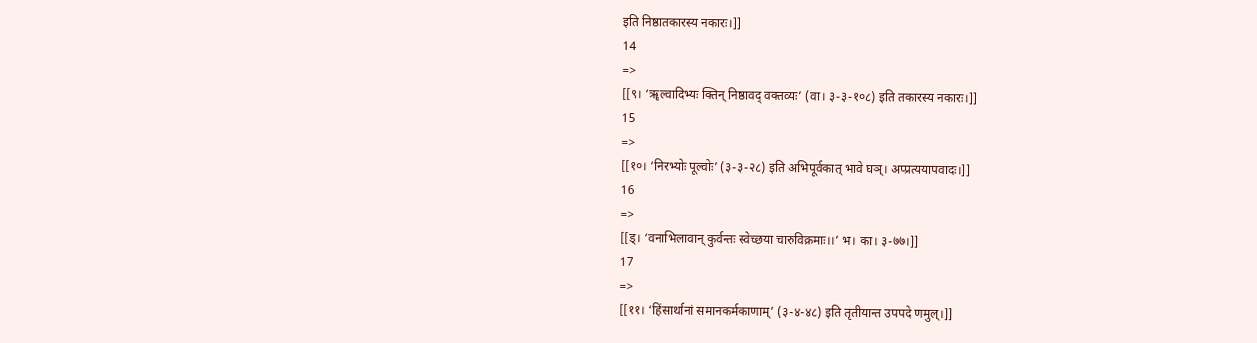इति निष्ठातकारस्य नकारः।]]
14
=>
[[९। ‘ॠल्वादिभ्यः क्तिन् निष्ठावद् वक्तव्यः’ (वा। ३-३-१०८) इति तकारस्य नकारः।]]
15
=>
[[१०। ‘निरभ्योः पूल्वोः’ (३-३-२८) इति अभिपूर्वकात् भावे घञ्। अप्प्रत्ययापवादः।]]
16
=>
[[ड्। ‘वनाभिलावान् कुर्वन्तः स्वेच्छया चारुविक्रमाः।।’ भ। का। ३-७७।]]
17
=>
[[११। ‘हिंसार्थानां समानकर्मकाणाम्’ (३-४-४८) इति तृतीयान्त उपपदे णमुल्।]]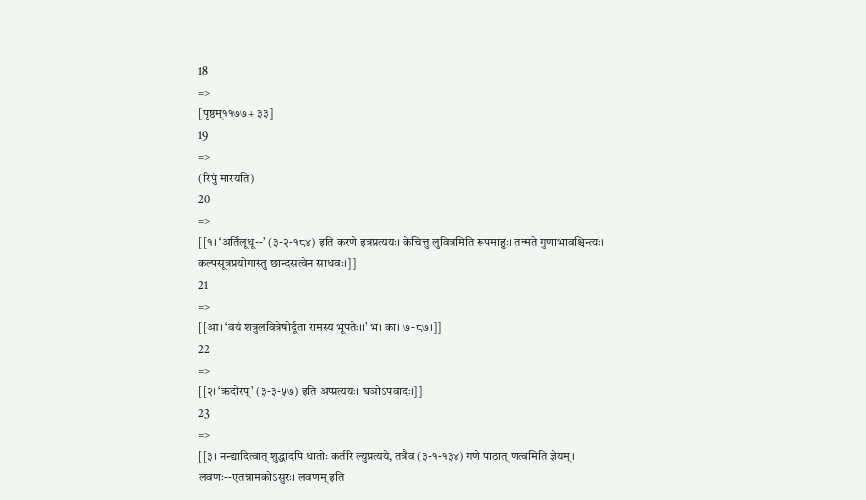18
=>
[पृष्ठम्११७७+ ३३]
19
=>
(रिपुं मारयति)
20
=>
[[१। ‘अर्तिलूधू--’ (३-२-१८४) इति करणे इत्रप्रत्ययः। केचित्तु लुवित्रमिति रूपमाहुः। तन्मते गुणाभावश्चिन्त्यः। कल्पसूत्रप्रयोगास्तु छान्दसत्वेन साधवः।]]
21
=>
[[आ। ‘वयं शत्रुलवित्रेषोर्दूता रामस्य भूपतेः।।’ भ। का। ७-८७।]]
22
=>
[[२। ‘ऋदोरप्’ (३-३-५७) इति अप्प्रत्ययः। घञोऽपवादः।]]
23
=>
[[३। नन्द्यादित्वात् शुद्धादपि धातोः कर्तरि ल्युप्रत्यये, तत्रैव (३-१-१३४) गणे पाठात् णत्वमिति ज्ञेयम्। लवणः--एतन्नामकोऽसुरः। लवणम् इति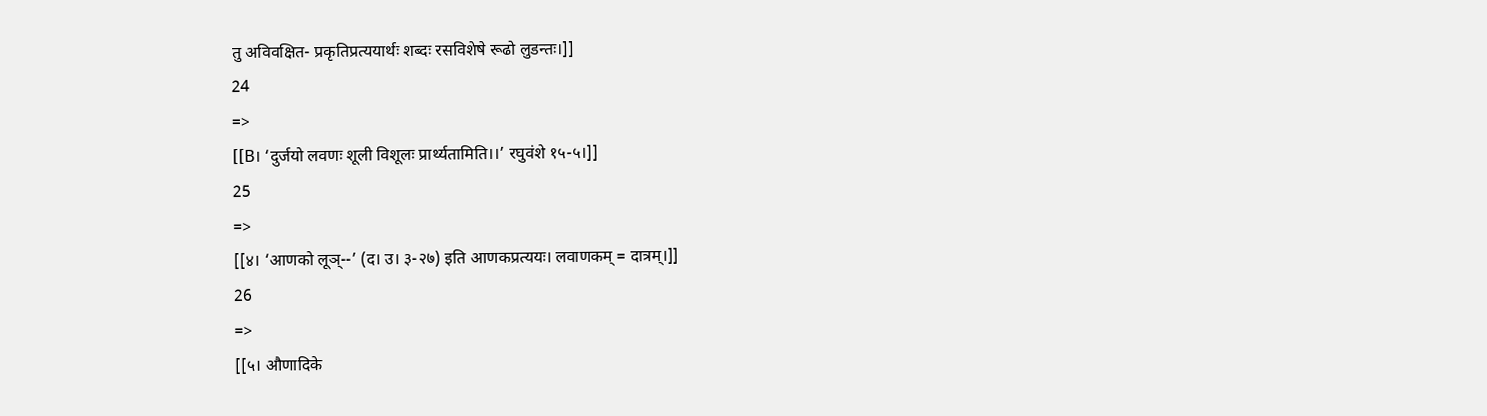तु अविवक्षित- प्रकृतिप्रत्ययार्थः शब्दः रसविशेषे रूढो लुडन्तः।]]
24
=>
[[B। ‘दुर्जयो लवणः शूली विशूलः प्रार्थ्यतामिति।।’ रघुवंशे १५-५।]]
25
=>
[[४। ‘आणको लूञ्--’ (द। उ। ३-२७) इति आणकप्रत्ययः। लवाणकम् = दात्रम्।]]
26
=>
[[५। औणादिके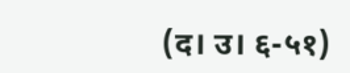(द। उ। ६-५१)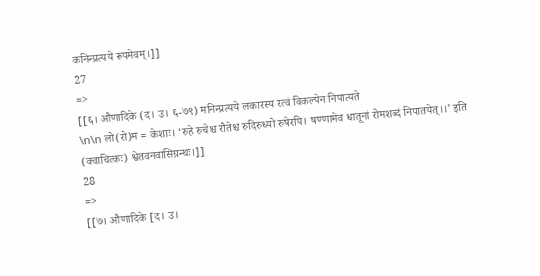कनिन्प्रत्यये रूपमेवम्।]]
27
=>
[[६। औणादिके (द। उ। ६-७९) मनिन्प्रत्यये लकारस्य रत्वं विकल्पेन निपात्यते
\n\n लो(रो)म = केशाः। ‘रुहे रुचेश्च रौतेश्च रुदिरुध्यो रुषेरपि। षण्णामेव धातूनां रोमशब्दं निपातयेत्।।’ इति (क्वाचित्कः) श्वेतवनवासिग्रन्थः।]]
28
=>
[[७। औणादिके [द। उ।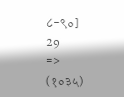८-९०]
29
=>
(१०३५)